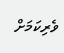ވެރިކަމަށް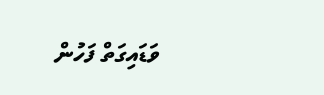ވަޑައިގަތް ފަހުން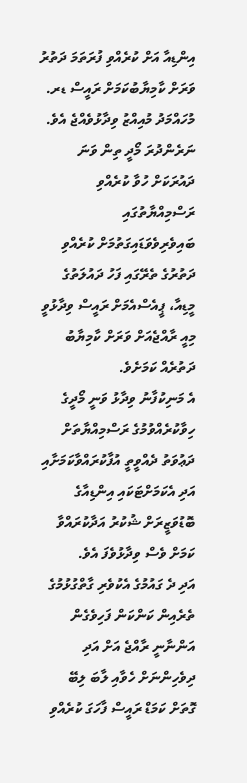އިންޑިއާ އަށް ކުރެއްވި ފުރަތަމަ ދަތުރު ވަރަށް ކާމިޔާބުކަމަށް ރައީސް ޑރ. މުހައްމަދު މުއިއްޒު ވިދާޅުވެއްޖެ އެވެ.
ނަރެންދުރަ މޯދީ ތިން ވަނަ ދައުރަކަށް ހުވާ ކުރެއްވި ރަސްމިއްޔާތުގައި ބައިވެރިވެވަޑައިގަތުމަށް ކުރެއްވި ދަތުރުގެ ތެރޭގައި ފަހު ދައުލަތުގެ މީޑިއާ، ޕީއެސްއެމަށް ރައީސް ވިދާޅުވީ މިއީ ރާއްޖެއަށް ވަރަށް ކާމިޔާބު ދަތުރެއް ކަމަށެވެ.
އެ މަނިކުފާނު ވިދާޅު ވަނީ މޯދީގެ ހިވާކުރެއްވުމުގެ ރަސްމިއްޔާތަށް ދަޢުވަތު ދެއްވީތީ އުފާކުރައްވާކަމަށާއި އަދި އެކަމަށްޓަކައި އިންޑިއާގެ ބޮޑުވަޒީރަށް ޝުކުރު އަދާކުރައްވާ ކަމަށް ވެސް ވިދާޅުވެފަ އެވެ.
އަދި ދެ ގައުމުގެ އެކުވެރި ގާތްގުޅުމުގެ ތެރެއިން ކަންކަން ފަހިވެގެން އަންނާނީ ރާއްޖެ އަށް އަދި ދިވެހިންނަށް ހެވާއި ލާބަ ލިބޭ ގޮތަށް ކަމަޑް ރައީސް ފާހަގަ ކުރެއްވި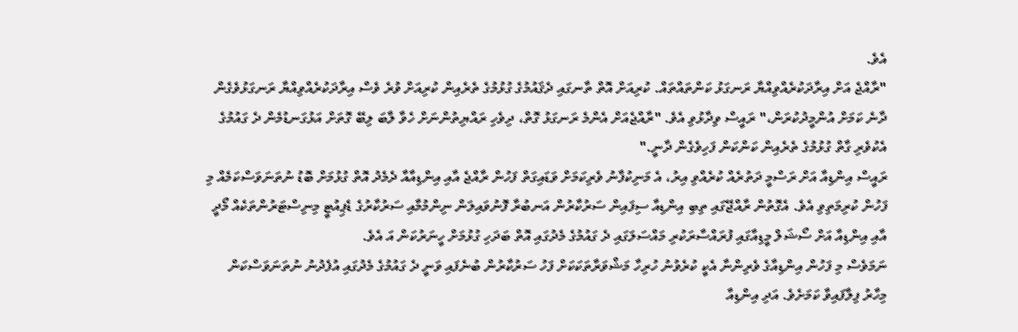އެވެ.
"ރާއްޖެ އަށް އިރާދަކުރެއްވިއްޔާ ރަނގަޅު ކަންތައްތައް. ކުރިއަށް އޮތް ތާނގައި ދެޤައުމުގެ ގުޅުމުގެ ތެރެއިން ކުރިއަށް ވުރެ ވެސް އިރާދަކުރެއްވިއްޔާ ރަނގަޅުވެގެން ދާނެ ކަމަށް އުންމީދުކުރަން،" ރައީސް ވިދާޅުވި އެވެ. "ރާއްޖެއަށް އެންމެ ރަނގަޅު ގޮތް، ދިވެހި ރައްޔިތުންނަށް ހެވާ ލާބަ ލިބޭ ގޮތަށް އަޅުގަނޑުމެން ދެ ގައުމުގެ އެކުވެރި ގާތް ގުޅުމުގެ ތެރެއިން ކަންކަން ފަހިވެގެން ދާނީ."
ރައީސް އިންޑިއާ އަށް ރަސްމީ ދަތުރެއް ކުރެއްވި އިރު، އެ މަނިކުފާނު ވެރިކަމަށް ވަޑައިގަތް ފަހުން ރާއްޖެ އާއި އިންޑިއާއާ ދެމެދު އޮތް ގުޅުމަށް ބޮޑު ނުތަނަވަސްކަމެއް މި ފަހުން ކުރިމަތިވި އެވެ. އެގޮތުން ރާއްޖޭގައި ތިބި އިންޑިއާ ސިފައިން ސަރުކާރުން އަނބުރާ ފޮނުވައިލަން ނިންމުމާއި ސަރުކާރުގެ ޑެޕިއުޓީ މިނިސްޓަރުންތަކެއް މޯދީ އާއި އިންޑިއާ އަށް ސޯޝަލް މީޑިއާގައި ފުރައްސާރަކުރި މައްސަލަގައި ދެ ގައުމުގެ މެދުގައި އޮތް ބަދަހި ގުޅުމަށް ހީނަރުކަން އަ އެވެ.
ނަމަވެސް މި ފަހުން އިންޑިއާގެ ވެރިންނާ އެކީ ކުރެވުނު ހުރިހާ މަޝްވަރާތަކަކަށް ފަހު ސަރުކާރުން ބުނެފައި ވަނީ ދެ ގައުމުގެ މެދުގައި އުފެދުނު ނުތަނަވަސްކަން މިހާރު ފިލާފައިވާ ކަމަށެވެ. އަދި އިންޑިއާ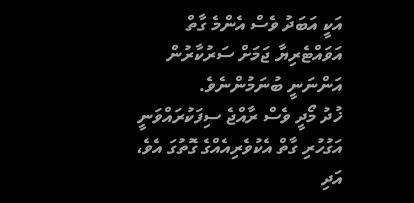އަކީ އަބަދު ވެސް އެންމެ ގާތް އަވައްޓެރިޔާ ޖަމަށް ސަރުކާރުން އަންނަނީ ބުނަމުންނެވެ.
ޚުދު މޯދީ ވެސް ރާއްޖެ ސިފަކުރައްވަނީ އަގުހުރި ގާތް އެކުވެރިއެއްގެ ގޮތުގަ އެވެ، އަދި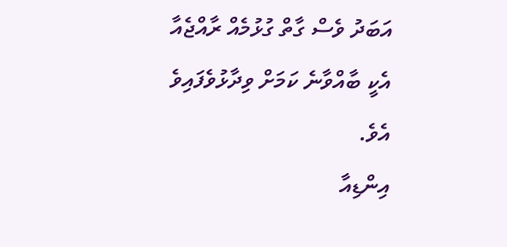އަބަދު ވެސް ގާތް ގުޅުމެއް ރާއްޖެއާ އެކީ ބާއްވާނެ ކަމަށް ވިދާޅުވެފައިވެ އެވެ.
އިންޑިއާ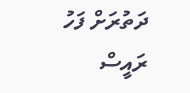ދަތުރަށް ފަހު ރައީސް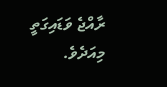ރާއްޖެ ވަޑައިގަތީ މިއަދެވެ.